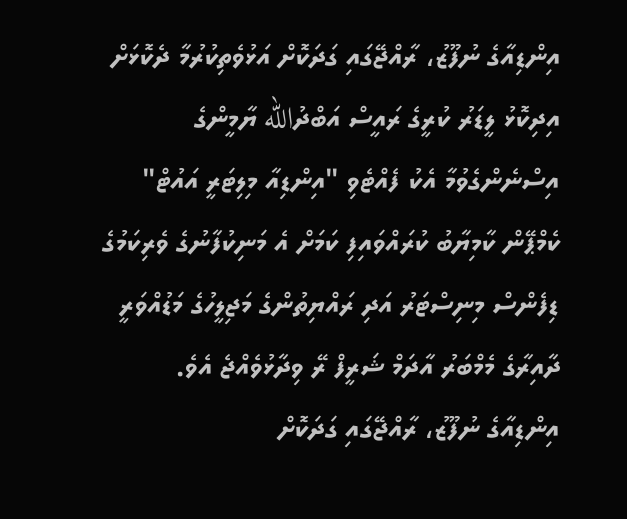އިންޑިއާގެ ނުފޫޒު، ރާއްޖޭގައި ގަދަކޮށް އަޅުވެތިކުރުމާ ދެކޮޅަށް އިދިކޮޅު ލީޑަރު ކުރީގެ ރައީސް އަބްދުالله ޔާމީންގެ އިސްނެންގެވުމާ އެކު ފެއްޓެވި "އިންޑިއާ މިލިޓަރީ އައުޓް" ކެމްޕޭން ކާމިޔާބު ކުރައްވައިފި ކަމަށް އެ މަނިކުފާނުގެ ވެރިކަމުގެ ޑިފެންސް މިނިސްޓަރު އަދި ރައްޔިތުންގެ މަޖިލީހުގެ މަޑުއްވަރީ ދާއިރާގެ މެމްބަރު އާދަމް ޝަރީފް ރޭ ވިދާޅުވެއްޖެ އެވެ.
އިންޑިއާގެ ނުފޫޒު، ރާއްޖޭގައި ގަދަކޮށް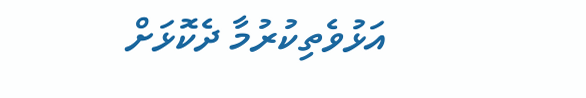އަޅުވެތިކުރުމާ ދެކޮޅަށް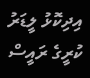އިދިކޮޅު ލީޑަރު ކުރީގެ ރައީސް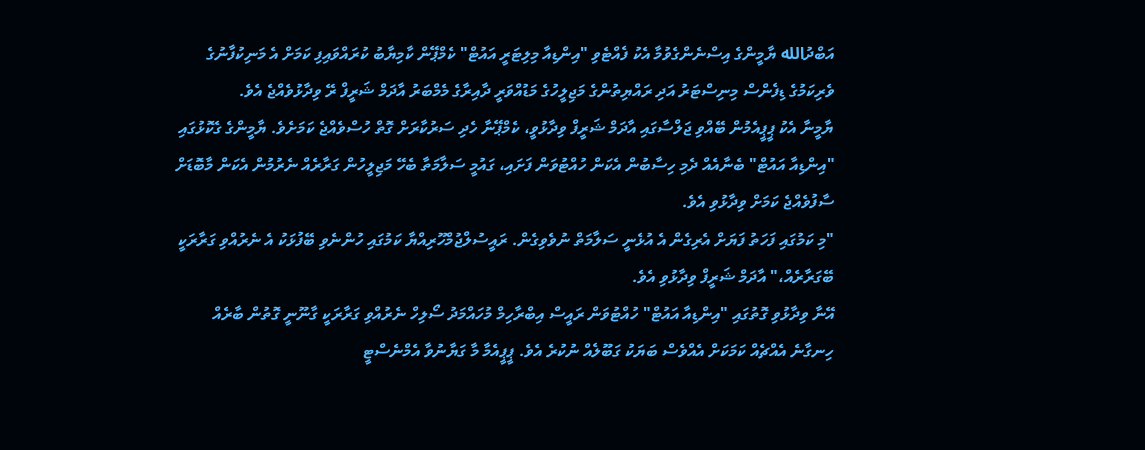އަބްދުالله ޔާމީންގެ އިސްނެންގެވުމާ އެކު ފެއްޓެވި "އިންޑިއާ މިލިޓަރީ އައުޓް" ކެމްޕޭން ކާމިޔާބު ކުރައްވައިފި ކަމަށް އެ މަނިކުފާނުގެ ވެރިކަމުގެ ޑިފެންސް މިނިސްޓަރު އަދި ރައްޔިތުންގެ މަޖިލީހުގެ މަޑުއްވަރީ ދާއިރާގެ މެމްބަރު އާދަމް ޝަރީފް ރޭ ވިދާޅުވެއްޖެ އެވެ.
ޔާމީނާ އެކު ޕީޕީއެމުން ބޭއްވި ޖަލްސާގައި އާދަމް ޝަރީފް ވިދާޅުވީ، ކެމްޕޭނާ ހެދި ސަރުކާރަށް ގޮތް ހުސްވެއްޖެ ކަމަށެވެ. ޔާމީންގެ ގެކޮޅުގައި "އިންޑިއާ އައުޓް" ބެނާއެއް ދެމި ހިސާބުން އެކަން ހުއްޓުވަން ފަށައި، ގައުމީ ސަލާމަތާ ބެހޭ މަޖިލީހުން ގަރާރެއް ނެރުމުން އެކަން މާބޮޑަށް ސާފުވެއްޖެ ކަމަށް ވިދާޅުވި އެވެ.
"މި ކަމުގައި ފަހަތު ފަޔަށް އެރިގެން އެ އުޅެނީ ސަލާމަތް ނުވެވިގެން. ރައީސުލްޖުމްހޫރިއްޔާ ކަމުގައި ހުންނެވި ބޭފުޅަކު އެ ނެރުއްވި ގަރާރަކީ ބޭގަރާރެއް،" އާދަމް ޝަރީފް ވިދާޅުވި އެވެ.
އޭނާ ވިދާޅުވި ގޮތުގައި "އިންޑިއާ އައުޓް" ހުއްޓުވަން ރައީސް އިބްރާހިމް މުހައްމަދު ސޯލިހް ނެރުއްވި ގަރާރަކީ ގާނޫނީ ގޮތުން ބާރެއް ހިނގާނެ އެއްޗެއް ކަމަކަށް އެއްވެސް ބަޔަކު ގަބޫލެއް ނުކުރެ އެވެ. ޕީޕީއެމާ މާ ގަޔާނުވާ އެމްނެސްޓީ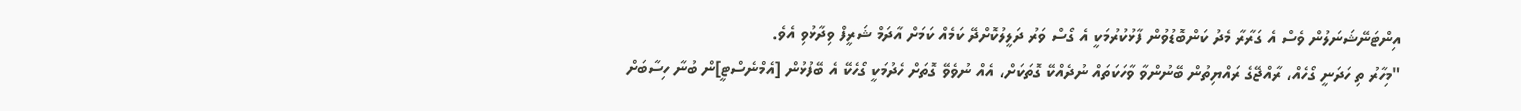އިންޓަނޭޝަނަލުން ވެސް އެ ގަރާރާ މެދު ކަންބޮޑުވުން ފާޅުކުރުމަކީ އެ ގޯސް ވަރު ދަލީލުކޮށްދޭ ކަމެއް ކަމަށް އާދަމް ޝަރީފް ވިދާޅުވި އެވެ.
"މިހާރު ތި ހަދަނީ ގޯހެއް، ރާއްޖޭގެ ރައްޔިތުން ބޭނުންވާ ވާހަކަތައް ނުދެއްކޭ ގޮތަކަށް، އެއް ނުވެވޭ ގޮތަށް ހެދުމަކީ ގޯހެކޭ އެ ބޭފުޅުން [އެމްނެސްޓީ]ން ބުނާ ހިސާބަށް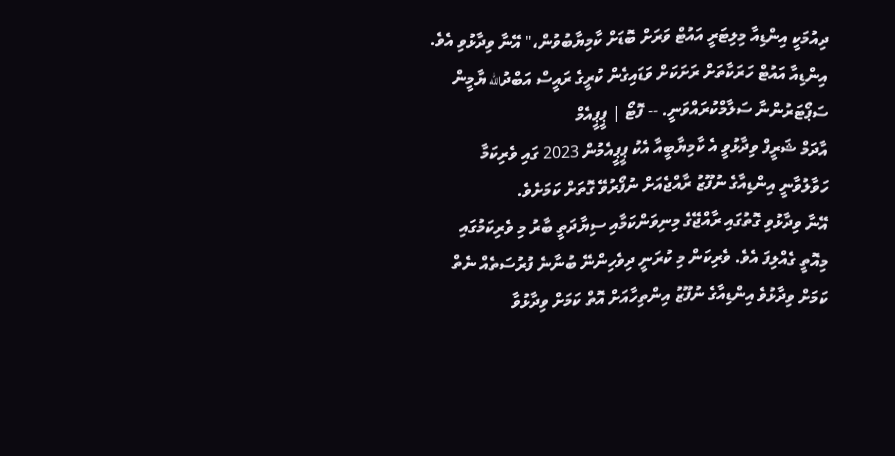ދިއުމަކީ އިންޑިއާ މިލިޓަރީ އައުޓް ވަރަށް ބޮޑަށް ކާމިޔާބުވުން،" އޭނާ ވިދާޅުވި އެވެ.
އިންޑިއާ އައުޓް ހަރަކާތަށް ރަށަކަށް ވަޑައިގެން ކުރީގެ ރައީސް އަބްދުالله ޔާމީން ސަޕޯޓަރުންނާ ސަލާމްކުރައްވަނީ. -- ފޮޓޯ | ޕީޕީއެމް
އާދަމް ޝަރީފް ވިދާޅުވީ އެ ކާމިޔާބީއާ އެކު ޕީޕީއެމުން 2023 ގައި ވެރިކަމާ ހަވާލުވާނީ އިންޑިއާގެ ނުފޫޒު ރާއްޖެއަށް ނުފޯރުވޭ ގޮތަށް ކަމަށެވެ.
އޭނާ ވިދާޅުވި ގޮތުގައި ރާއްޖޭގެ މިނިވަންކަމާއި ސިޔާދަތީ ބާރު މި ވެރިކަމުގައި މިއޮތީ ގެއްލިފަ އެވެ. ވެރިކަން މި ކުރަނީ ދިވެހިންނޭ ބުނާނެ ފުރުސަތެއް ނެތް ކަމަށް ވިދާޅުވެ އިންޑިއާގެ ނުފޫޒު އިންތިހާއަށް އޮތް ކަމަށް ވިދާޅުވާ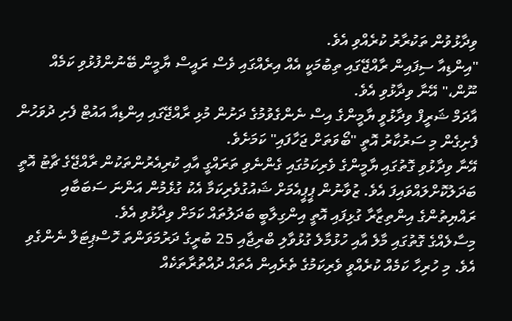ވިދާޅުވުން ތަކުރާރު ކުރެއްވި އެވެ.
"އިންޑިއާ ސިފައިން ރާއްޖޭގައި ތިބުމަކީ އެއް އިރެއްގައި ވެސް ރައީސް ޔާމީން ބޭނުންފުޅުވި ކަމެއް ނޫން،" އޭނާ ވިދާޅުވި އެވެ.
އާދަމް ޝަރީފް ވިދާޅުވީ ޔާމީންގެ އިސް ނެންގެވުމުގެ ދަށުން މުޅި ރާއްޖޭގައި އިންޑިއާ އައުޓް ފެށި ދުވަހުން ފެށިގެން މި ސަރުކާރު އޮތީ "ބޯވަތަށް ޖަހާފައި" ކަމަށެވެ.
އޭނާ ވިދާޅުވި ގޮތުގައި ޔާމީންގެ ވެރިކަމުގައި ގެންނެވި ތަރައްގީ އާއި ކުރިއެރުންތަކުން ރާއްޖޭގެ ޗާޓު އޮތީ ބަދަލުކޮށްލައްވައިފަ އެވެ. ޒުވާނުން ޕީޕީއެމަށް ޝައުގުވެރިކަމާ އެކު ގުޅެމުން އަންނަ ސަބަބާއި ރައްޔިތުންގެ އިންތިޒާރާ ގުޅިފައި އޮތީ އިންގިލާބީ ބަދަލުތައް ކަމަށް ވިދާޅުވި އެވެ.
މިސާލެއްގެ ގޮތުގައި މާލެ އާއި ހުޅުމާލެ ގުޅުވާލި ބްރިޖާއި 25 ބުރީގެ ދަރުމަވަންތަ ހޮސްޕިޓަލް ނެންގެވި އެވެ. މި ހުރިހާ ކަމެއް ކުރެއްވީ ވެރިކަމުގެ ތެރެއިން އެތައް ދުއްތުރާތަކެއް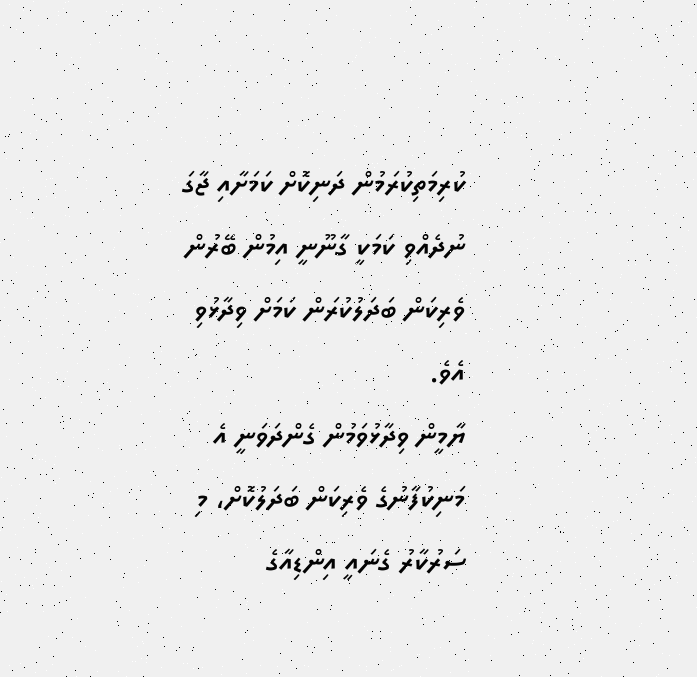ކުރިމަތިކުރަމުން ދަނިކޮށް ކަމަށާއި ޖާގަ ނުދެއްވި ކަމަކީ ގާނޫނީ އިމުން ބޭރުން ވެރިކަން ބަދަލުކުރަން ކަމަށް ވިދާޅުވި އެވެ.
ޔާމީން ވިދާޅުވަމުން ގެންދަވަނީ އެ މަނިކުފާނުގެ ވެރިކަން ބަދަލުކޮށް، މި ސަރުކާރު ގެނައީ އިންޑިއާގެ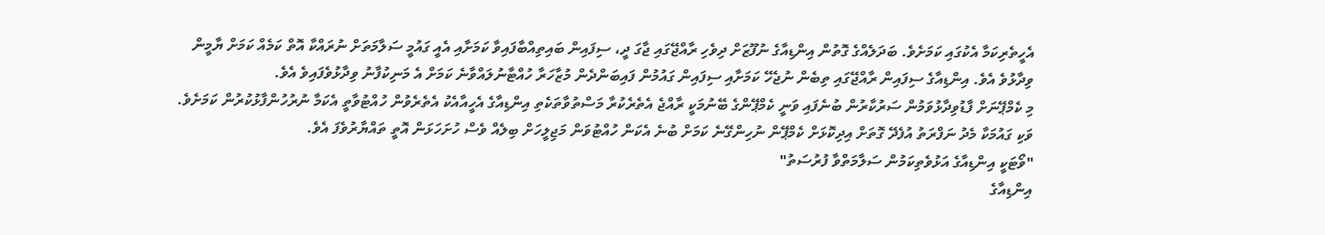އެހީތެރިކަމާ އެކުގައި ކަމަށެވެ. ބަދަލެއްގެ ގޮތުން އިންޑިއާގެ ނުފޫޒަށް ދިވެހި ރާއްޖޭގައި ޖާގަ ދީ، ސިފައިން ބައިތިއްބާފައިވާ ކަމަށާއި އެއީ ގައުމީ ސަލާމަތަށް ނުރައްކާ އޮތް ކަމެއް ކަމަށް ޔާމީން ވިދާޅުވެ އެވެ. އިންޑިއާގެ ސިފައިން ރާއްޖޭގައި ތިބެން ނުޖެހޭ ކަމަށާއި ސިފައިން ގައުމުން ފައިބަންދެން މުޒާހަރާ ހުއްޓާނުލައްވާނެ ކަމަށް އެ މަނިކުފާނު ވިދާޅުވެފައިވެ އެވެ.
މި ކެމްޕޭނަށް ފާޑުވިދާޅުވަމުން ސަރުކާރުން ބުނެފައި ވަނީ ކެމްޕޭންގެ ބޭނުމަކީ ރާއްޖެ އެތެރެކުރާ މަސްތުވާތަކެތި އިންޑިއާގެ އެހީއާއެކު އެތެރެވުން ހުއްޓުވާތީ އެކަމާ ނުރުހުންފާޅުކުރުން ކަމަށެވެ. ވަކި ގައުމަކާ މެދު ނަފްރަތު އުފެދޭ ގޮތަށް އިދިކޮޅަށް ކެމްޕޭން ނުހިންގޭނެ ކަމަށް ބުނެ އެކަން ހުއްޓުވަން މަޖިލީހަށް ބިލެއް ވެސް ހުށަހަޅަން އޮތީ ތައްޔާރުވެފަ އެވެ.
"ވޯޓަކީ އިންޑިއާގެ އަޅުވެތިކަމުން ސަލާމަތްވާ ފުރުސަތު"
އިންޑިއާގެ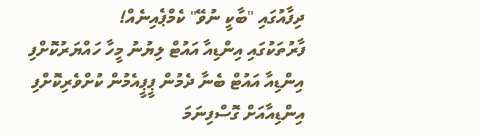ދިފާއުގައި "ބާކީ ނުވޭ" ކެމްޕެއިނެއް!
ފާރުތަކުގައި އިންޑިއާ އައުޓް ލިޔުނު މީހާ ހައްޔަރުކޮށްފި
އިންޑިއާ އައުޓް ބެނާ ދެމުން ޕީޕީއެމުން ކުށްވެރިކޮށްފި
އިންޑިއާއަށް ގޮސްފިނަމަ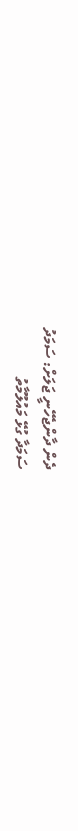ދެން ދާންޖެހޭނީ ޖަލަށް: ސަމަދު
ސަމަދާ ގުޅޭ މައުލޫމާތު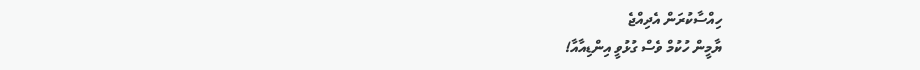ހިއްސާކުރަން އެދިއްޖެ
ޔާމީން ހުކުމް ވެސް ގުޅުވީ އިންޑިއާއާ!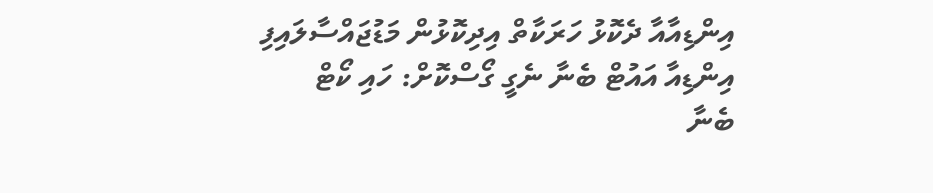އިންޑިއާއާ ދެކޮޅު ހަރަކާތް އިދިކޮޅުން މަޑުޖައްސާލައިފި
އިންޑިއާ އައުޓް ބެނާ ނެގީ ގޯސްކޮށް: ހައި ކޯޓް
ބެނާ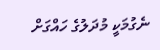ނެގުމަކީ މުދަލުގެ ހައްގަށް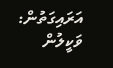އަރައިގަތުން: ވަކީލުން